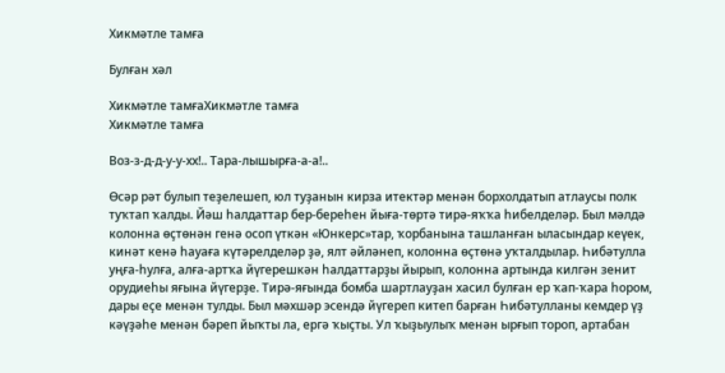Хикмәтле тамға

Булған хәл

Хикмәтле тамғаХикмәтле тамға
Хикмәтле тамға

Воз-з-д-д-у-у-хх!.. Тара-лышырға-а-а!..

Өсәр рәт булып теҙелешеп, юл туҙанын кирза итектәр менән борхолдатып атлаусы полк туҡтап ҡалды. Йәш һалдаттар бер-береһен йыға-төртә тирә-яҡҡа һибелделәр. Был мәлдә колонна өҫтөнән генә осоп үткән «Юнкерс»тар, ҡорбанына ташланған ыласындар кеүек, кинәт кенә һауаға күтәрелделәр ҙә, ялт әйләнеп, колонна өҫтөнә уҡталдылар. Һибәтулла уңға-һулға, алға-артҡа йүгерешкән һалдаттарҙы йырып, колонна артында килгән зенит орудиеһы яғына йүгерҙе. Тирә-яғында бомба шартлауҙан хасил булған ер ҡап-ҡара һором, дары еҫе менән тулды. Был мәхшәр эсендә йүгереп китеп барған Һибәтулланы кемдер үҙ кәүҙәһе менән бәреп йыҡты ла, ергә ҡыҫты. Ул ҡыҙыулыҡ менән ырғып тороп, артабан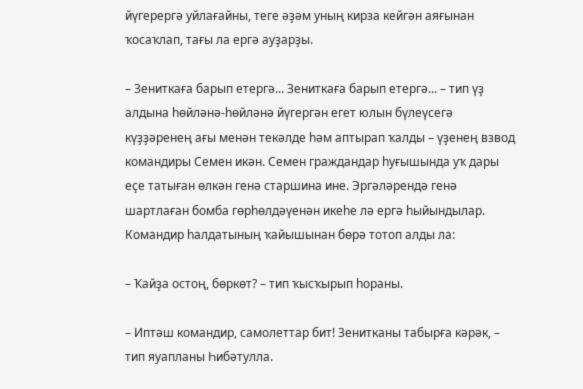йүгерергә уйлағайны, теге әҙәм уның кирза кейгән аяғынан ҡосаҡлап, тағы ла ергә ауҙарҙы.

– Зениткаға барып етергә... Зениткаға барып етергә... – тип үҙ алдына һөйләнә-һөйләнә йүгергән егет юлын бүлеүсегә күҙҙәренең ағы менән текәлде һәм аптырап ҡалды – үҙенең взвод командиры Семен икән. Семен граждандар һуғышында уҡ дары еҫе татыған өлкән генә старшина ине. Эргәләрендә генә шартлаған бомба гөрһөлдәүенән икеһе лә ергә һыйындылар. Командир һалдатының ҡайышынан бөрә тотоп алды ла:

– Ҡайҙа остоң, бөркөт? – тип ҡысҡырып һораны.

– Иптәш командир, самолеттар бит! Зенитканы табырға кәрәк, – тип яуапланы Һибәтулла.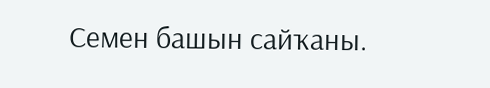Семен башын сайҡаны.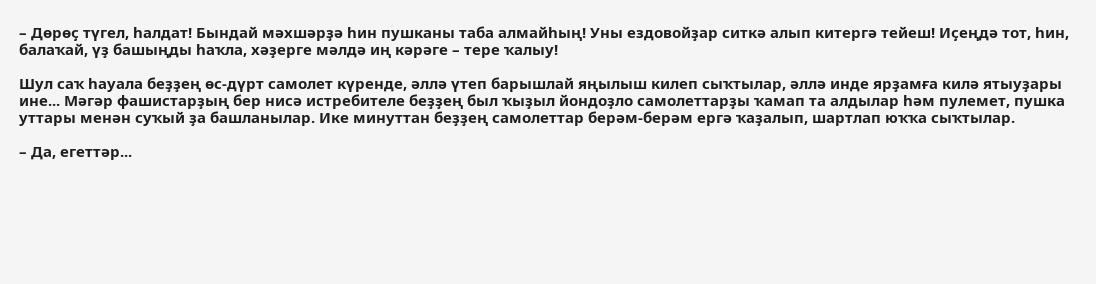– Дөрөҫ түгел, һалдат! Бындай мәхшәрҙә һин пушканы таба алмайһың! Уны ездовойҙар ситкә алып китергә тейеш! Иҫеңдә тот, һин, балаҡай, үҙ башыңды һаҡла, хәҙерге мәлдә иң кәрәге – тере ҡалыу!

Шул саҡ һауала беҙҙең өс-дүрт самолет күренде, әллә үтеп барышлай яңылыш килеп сыҡтылар, әллә инде ярҙамға килә ятыуҙары ине... Мәгәр фашистарҙың бер нисә истребителе беҙҙең был ҡыҙыл йондоҙло самолеттарҙы ҡамап та алдылар һәм пулемет, пушка уттары менән суҡый ҙа башланылар. Ике минуттан беҙҙең самолеттар берәм-берәм ергә ҡаҙалып, шартлап юҡҡа сыҡтылар.

– Да, егеттәр...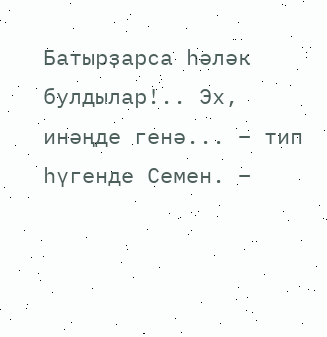Батырҙарса һәләк булдылар!.. Эх, инәңде генә... – тип һүгенде Семен. –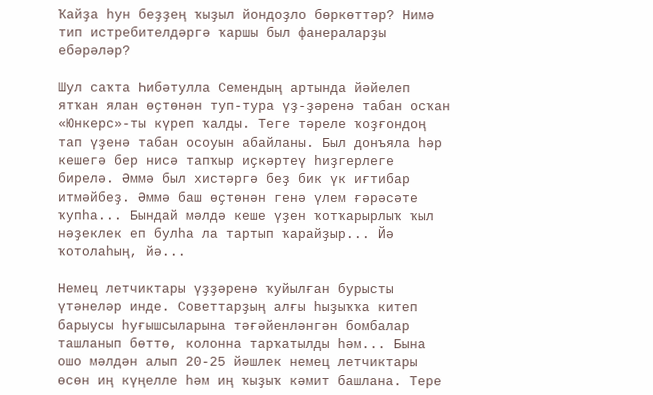Ҡайҙа һун беҙҙең ҡыҙыл йондоҙло бөркөттәр? Нимә тип истребителдәргә ҡаршы был фанераларҙы ебәрәләр?

Шул саҡта Һибәтулла Семендың артында йәйелеп ятҡан ялан өҫтөнән туп-тура үҙ-ҙәренә табан осҡан «Юнкерс»-ты күреп ҡалды. Теге тәреле ҡоҙғондоң тап үҙенә табан осоуын абайланы. Был донъяла һәр кешегә бер нисә тапҡыр иҫкәртеү һиҙгерлеге бирелә. Әммә был хистәргә беҙ бик үк иғтибар итмәйбеҙ. Әммә баш өҫтөнән генә үлем ғәрәсәте ҡупһа... Бындай мәлдә кеше үҙен ҡотҡарырлыҡ ҡыл нәҙеклек еп булһа ла тартып ҡарайҙыр... Йә ҡотолаһың, йә...

Немец летчиктары үҙҙәренә ҡуйылған бурысты үтәнеләр инде. Советтарҙың алғы һыҙыҡҡа китеп барыусы һуғышсыларына тәғәйенләнгән бомбалар ташланып бөттө, колонна тарҡатылды һәм... Бына ошо мәлдән алып 20-25 йәшлек немец летчиктары өсөн иң күңелле һәм иң ҡыҙыҡ кәмит башлана. Тере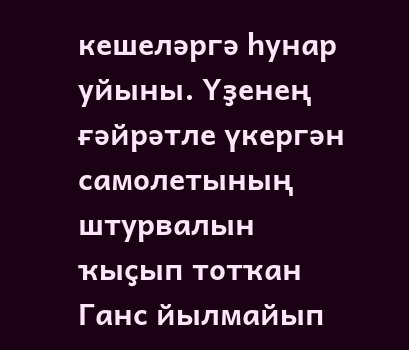кешеләргә һунар уйыны. Үҙенең ғәйрәтле үкергән самолетының штурвалын ҡыҫып тотҡан Ганс йылмайып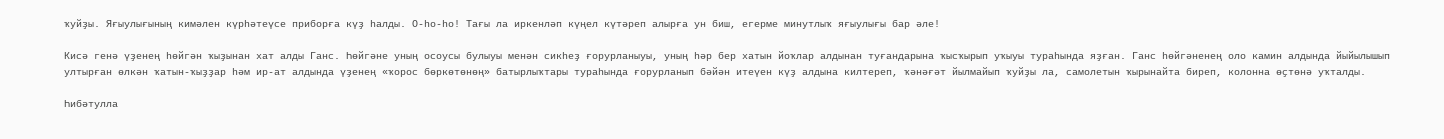ҡуйҙы. Яғыулығының кимәлен күрһәтеүсе приборға күҙ һалды. О-һо-һо! Тағы ла иркенләп күңел күтәреп алырға ун биш, егерме минутлыҡ яғыулығы бар әле!

Кисә генә үҙенең һөйгән ҡыҙынан хат алды Ганс. Һөйгәне уның осоусы булыуы менән сикһеҙ ғорурланыуы, уның һәр бер хатын йоҡлар алдынан туғандарына ҡысҡырып уҡыуы тураһында яҙған. Ганс һөйгәненең оло камин алдында йыйылышып ултырған өлкән ҡатын-ҡыҙҙар һәм ир-ат алдында үҙенең «ҡорос бөркөтөнөң» батырлыҡтары тураһында ғорурланып бәйән итеүен күҙ алдына килтереп, ҡәнәғәт йылмайып ҡуйҙы ла, самолетын ҡырынайта биреп, колонна өҫтөнә уҡталды.

Һибәтулла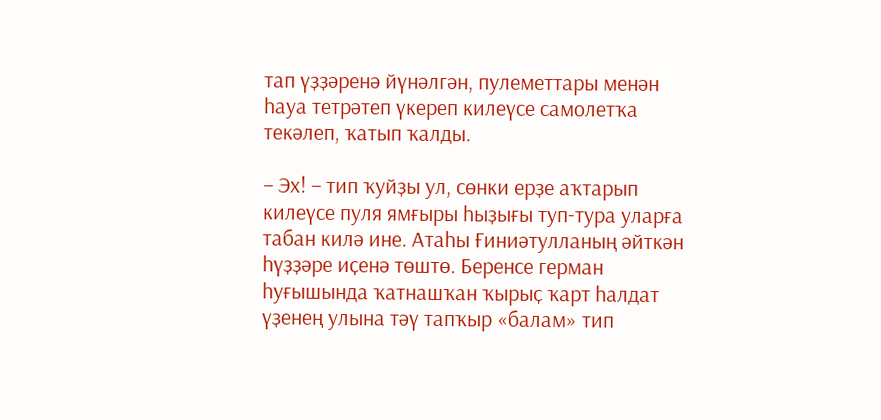тап үҙҙәренә йүнәлгән, пулеметтары менән һауа тетрәтеп үкереп килеүсе самолетҡа текәлеп, ҡатып ҡалды.

– Эх! – тип ҡуйҙы ул, сөнки ерҙе аҡтарып килеүсе пуля ямғыры һыҙығы туп-тура уларға табан килә ине. Атаһы Ғиниәтулланың әйткән һүҙҙәре иҫенә төштө. Беренсе герман һуғышында ҡатнашҡан ҡырыҫ ҡарт һалдат үҙенең улына тәү тапҡыр «балам» тип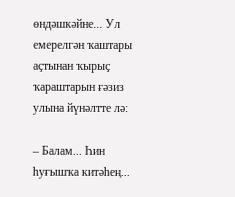өндәшкәйне... Ул емерелгән ҡаштары аҫтынан ҡырыҫ ҡараштарын ғәзиз улына йүнәлтте лә:

– Балам... Һин һуғышҡа китәһең...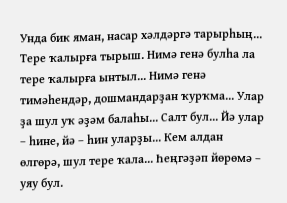Унда бик яман, насар хәлдәргә тарырһың... Тере ҡалырға тырыш. Нимә генә булһа ла тере ҡалырға ынтыл... Нимә генә тимәһендәр, дошмандарҙан ҡурҡма... Улар ҙа шул уҡ әҙәм балаһы... Салт бул... Йә улар – һине, йә – һин уларҙы... Кем алдан өлгөрә, шул тере ҡала... Һеңгәҙәп йөрөмә – уяу бул.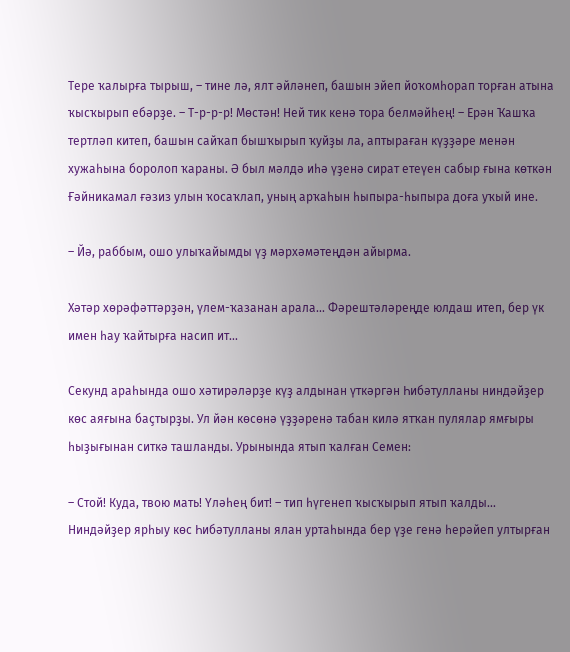Тере ҡалырға тырыш, – тине лә, ялт әйләнеп, башын эйеп йоҡомһорап торған атына ҡысҡырып ебәрҙе. – Т-р-р-р! Мөстән! Ней тик кенә тора белмәйһең! – Ерән Ҡашҡа тертләп китеп, башын сайҡап бышҡырып ҡуйҙы ла, аптыраған күҙҙәре менән хужаһына боролоп ҡараны. Ә был мәлдә иһә үҙенә сират етеүен сабыр ғына көткән Ғәйникамал ғәзиз улын ҡосаҡлап, уның арҡаһын һыпыра-һыпыра доға уҡый ине.

– Йә, раббым, ошо улыҡайымды үҙ мәрхәмәтеңдән айырма.

Хәтәр хөрәфәттәрҙән, үлем-ҡазанан арала... Фәрештәләреңде юлдаш итеп, бер үк имен һау ҡайтырға насип ит...

Секунд араһында ошо хәтирәләрҙе күҙ алдынан үткәргән Һибәтулланы ниндәйҙер көс аяғына баҫтырҙы. Ул йән көсөнә үҙҙәренә табан килә ятҡан пулялар ямғыры һыҙығынан ситкә ташланды. Урынында ятып ҡалған Семен:

– Стой! Куда, твою мать! Үләһең бит! – тип һүгенеп ҡысҡырып ятып ҡалды... Ниндәйҙер ярһыу көс Һибәтулланы ялан уртаһында бер үҙе генә һерәйеп ултырған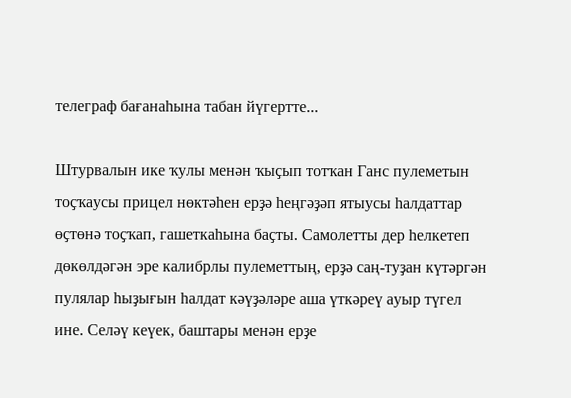телеграф бағанаһына табан йүгертте...

Штурвалын ике ҡулы менән ҡыҫып тотҡан Ганс пулеметын тоҫҡаусы прицел нөктәһен ерҙә һеңгәҙәп ятыусы һалдаттар өҫтөнә тоҫҡап, гашеткаһына баҫты. Самолетты дер һелкетеп дөкөлдәгән эре калибрлы пулеметтың, ерҙә саң-туҙан күтәргән пулялар һыҙығын һалдат кәүҙәләре аша үткәреү ауыр түгел ине. Селәү кеүек, баштары менән ерҙе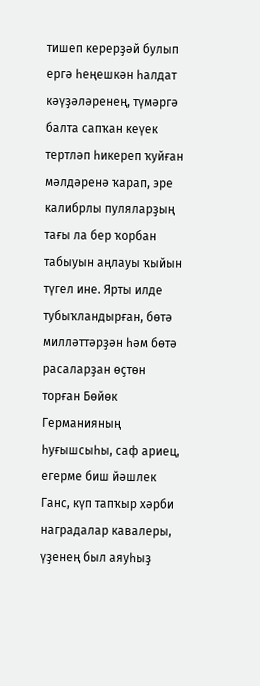тишеп керерҙәй булып ергә һеңешкән һалдат кәүҙәләренең, түмәргә балта сапҡан кеүек тертләп һикереп ҡуйған мәлдәренә ҡарап, эре калибрлы пуляларҙың тағы ла бер ҡорбан табыуын аңлауы ҡыйын түгел ине. Ярты илде тубыҡландырған, бөтә милләттәрҙән һәм бөтә расаларҙан өҫтөн торған Бөйөк Германияның һуғышсыһы, саф ариец, егерме биш йәшлек Ганс, күп тапҡыр хәрби наградалар кавалеры, үҙенең был аяуһыҙ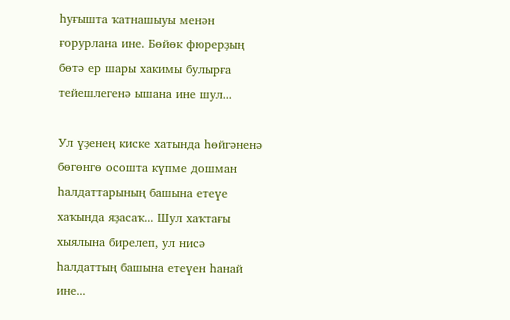һуғышта ҡатнашыуы менән ғорурлана ине. Бөйөк фюрерҙың бөтә ер шары хакимы булырға тейешлегенә ышана ине шул...

Ул үҙенең киске хатында һөйгәненә бөгөнгө осошта күпме дошман һалдаттарының башына етеүе хаҡында яҙасаҡ... Шул хаҡтағы хыялына бирелеп, ул нисә һалдаттың башына етеүен һанай ине...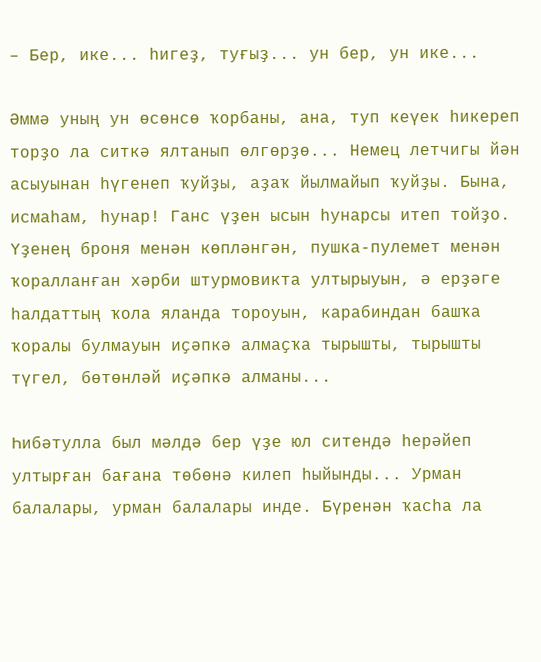– Бер, ике... һигеҙ, туғыҙ... ун бер, ун ике...

Әммә уның ун өсөнсө ҡорбаны, ана, туп кеүек һикереп торҙо ла ситкә ялтанып өлгөрҙө... Немец летчигы йән асыуынан һүгенеп ҡуйҙы, аҙаҡ йылмайып ҡуйҙы. Бына, исмаһам, һунар! Ганс үҙен ысын һунарсы итеп тойҙо. Үҙенең броня менән көпләнгән, пушка-пулемет менән ҡоралланған хәрби штурмовикта ултырыуын, ә ерҙәге һалдаттың ҡола яланда тороуын, карабиндан башҡа ҡоралы булмауын иҫәпкә алмаҫҡа тырышты, тырышты түгел, бөтөнләй иҫәпкә алманы...

Һибәтулла был мәлдә бер үҙе юл ситендә һерәйеп ултырған бағана төбөнә килеп һыйынды... Урман балалары, урман балалары инде. Бүренән ҡасһа ла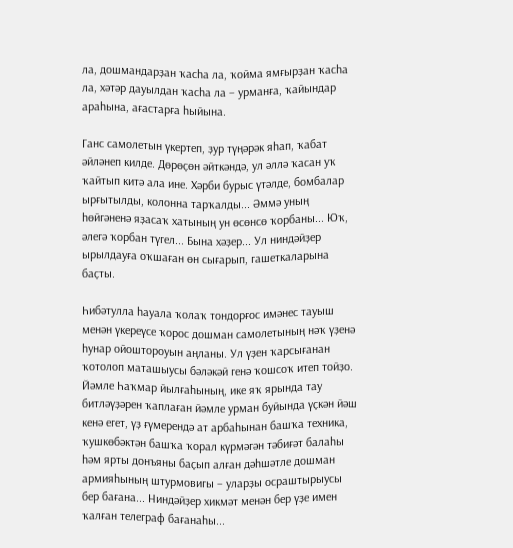ла, дошмандарҙан ҡасһа ла, ҡойма ямғырҙан ҡасһа ла, хәтәр дауылдан ҡасһа ла – урманға, ҡайындар араһына, ағастарға һыйына.

Ганс самолетын үкертеп, ҙур түңәрәк яһап, ҡабат әйләнеп килде. Дөрөҫөн әйткәндә, ул әллә ҡасан уҡ ҡайтып китә ала ине. Хәрби бурыс үтәлде, бомбалар ырғытылды, колонна тарҡалды... Әммә уның һөйгәненә яҙасаҡ хатының ун өсөнсө ҡорбаны... Юҡ, әлегә ҡорбан түгел... Бына хәҙер... Ул ниндәйҙер ырылдауға оҡшаған өн сығарып, гашеткаларына баҫты.

Һибәтулла һауала ҡолаҡ тондорғос имәнес тауыш менән үкереүсе ҡорос дошман самолетының нәҡ үҙенә һунар ойоштороуын аңланы. Ул үҙен ҡарсығанан ҡотолоп маташыусы бәләкәй генә ҡошсоҡ итеп тойҙо. Йәмле Һаҡмар йылғаһының, ике яҡ ярында тау битләүҙәрен ҡаплаған йәмле урман буйында үҫкән йәш кенә егет, үҙ ғүмерендә ат арбаһынан башҡа техника, ҡушкөбәктән башҡа ҡорал күрмәгән тәбиғәт балаһы һәм ярты донъяны баҫып алған дәһшәтле дошман армияһының штурмовигы – уларҙы осраштырыусы бер бағана... Ниндәйҙер хикмәт менән бер үҙе имен ҡалған телеграф бағанаһы...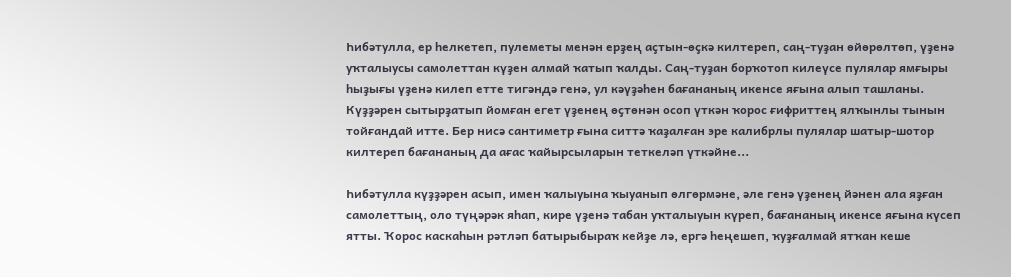Һибәтулла, ер һелкетеп, пулеметы менән ерҙең аҫтын-өҫкә килтереп, саң-туҙан өйөрөлтөп, үҙенә уҡталыусы самолеттан күҙен алмай ҡатып ҡалды. Саң-туҙан борҡотоп килеүсе пулялар ямғыры һыҙығы үҙенә килеп етте тигәндә генә, ул кәүҙәһен бағананың икенсе яғына алып ташланы. Күҙҙәрен сытырҙатып йомған егет үҙенең өҫтөнән осоп үткән ҡорос ғифриттең ялҡынлы тынын тойғандай итте. Бер нисә сантиметр ғына ситтә ҡаҙалған эре калибрлы пулялар шатыр-шотор килтереп бағананың да ағас ҡайырсыларын теткеләп үткәйне...

Һибәтулла күҙҙәрен асып, имен ҡалыуына ҡыуанып өлгөрмәне, әле генә үҙенең йәнен ала яҙған самолеттың, оло түңәрәк яһап, кире үҙенә табан уҡталыуын күреп, бағананың икенсе яғына күсеп ятты. Ҡорос каскаһын рәтләп батырыбыраҡ кейҙе лә, ергә һеңешеп, ҡуҙғалмай ятҡан кеше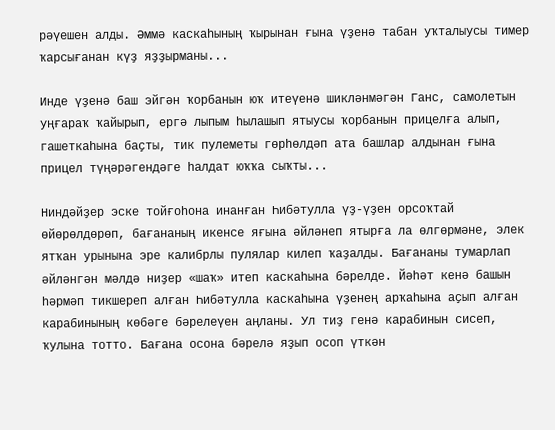рәүешен алды. Әммә каскаһының ҡырынан ғына үҙенә табан уҡталыусы тимер ҡарсығанан күҙ яҙҙырманы...

Инде үҙенә баш эйгән ҡорбанын юҡ итеүенә шикләнмәгән Ганс, самолетын уңғараҡ ҡайырып, ергә лыпым һылашып ятыусы ҡорбанын прицелға алып, гашеткаһына баҫты, тик пулеметы гөрһөлдәп ата башлар алдынан ғына прицел түңәрәгендәге һалдат юҡҡа сыҡты...

Ниндәйҙер эске тойғоһона инанған Һибәтулла үҙ-үҙен орсоҡтай өйөрөлдөрөп, бағананың икенсе яғына әйләнеп ятырға ла өлгөрмәне, элек ятҡан урынына эре калибрлы пулялар килеп ҡаҙалды. Бағананы тумарлап әйләнгән мәлдә ниҙер «шаҡ» итеп каскаһына бәрелде. Йәһәт кенә башын һәрмәп тикшереп алған Һибәтулла каскаһына үҙенең арҡаһына аҫып алған карабинының көбәге бәрелеүен аңланы. Ул тиҙ генә карабинын сисеп, ҡулына тотто. Бағана осона бәрелә яҙып осоп үткән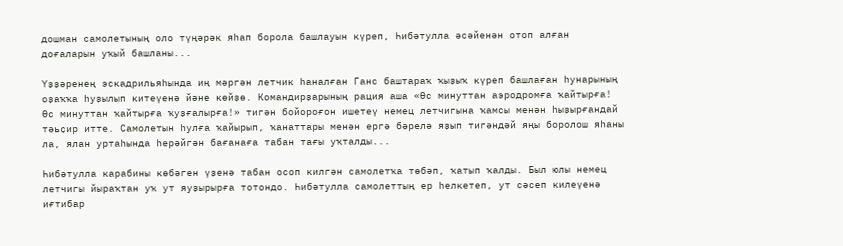дошман самолетының оло түңәрәк яһап борола башлауын күреп, Һибәтулла әсәйенән отоп алған доғаларын уҡый башланы...

Үҙҙәренең эскадрильяһында иң мәргән летчик һаналған Ганс баштараҡ ҡыҙыҡ күреп башлаған һунарының оҙаҡҡа һуҙылып китеүенә йәне көйҙө. Командирҙарының рация аша «Өс минуттан аэродромға ҡайтырға! Өс минуттан ҡайтырға ҡуҙғалырға!» тигән бойороғон ишетеү немец летчигына ҡамсы менән һыҙырғандай тәьҫир итте. Самолетын һулға ҡайырып, ҡанаттары менән ергә бәрелә яҙып тигәндәй яңы боролош яһаны ла, ялан уртаһында һерәйгән бағанаға табан тағы уҡталды...

Һибәтулла карабины көбәген үҙенә табан осоп килгән самолетҡа төбәп, ҡатып ҡалды. Был юлы немец летчигы йыраҡтан уҡ ут яуҙырырға тотондо. Һибәтулла самолеттың ер һелкетеп, ут сәсеп килеүенә иғтибар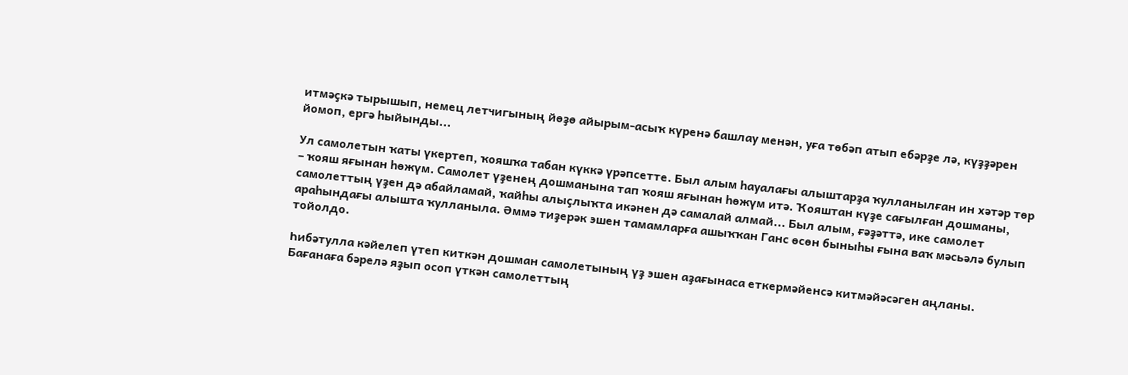итмәҫкә тырышып, немец летчигының йөҙө айырым-асыҡ күренә башлау менән, уға төбәп атып ебәрҙе лә, күҙҙәрен йомоп, ергә һыйынды...

Ул самолетын ҡаты үкертеп, ҡояшҡа табан күккә үрәпсетте. Был алым һауалағы алыштарҙа ҡулланылған ин хәтәр төр – ҡояш яғынан һөжүм. Самолет үҙенең дошманына тап ҡояш яғынан һөжүм итә. Ҡояштан күҙе сағылған дошманы, самолеттың үҙен дә абайламай, ҡайһы алыҫлыҡта икәнен дә самалай алмай... Был алым, ғәҙәттә, ике самолет араһындағы алышта ҡулланыла. Әммә тиҙерәк эшен тамамларға ашыҡҡан Ганс өсөн быныһы ғына ваҡ мәсьәлә булып тойолдо.

Һибәтулла кәйелеп үтеп киткән дошман самолетының үҙ эшен аҙағынаса еткермәйенсә китмәйәсәген аңланы. Бағанаға бәрелә яҙып осоп үткән самолеттың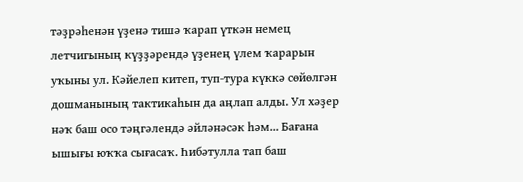тәҙрәһенән үҙенә тишә ҡарап үткән немец летчигының күҙҙәрендә үҙенең үлем ҡарарын уҡыны ул. Кәйелеп китеп, туп-тура күккә сөйөлгән дошманының тактикаһын да аңлап алды. Ул хәҙер нәҡ баш осо тәңгәлендә әйләнәсәк һәм... Бағана ышығы юҡҡа сығасаҡ. Һибәтулла тап баш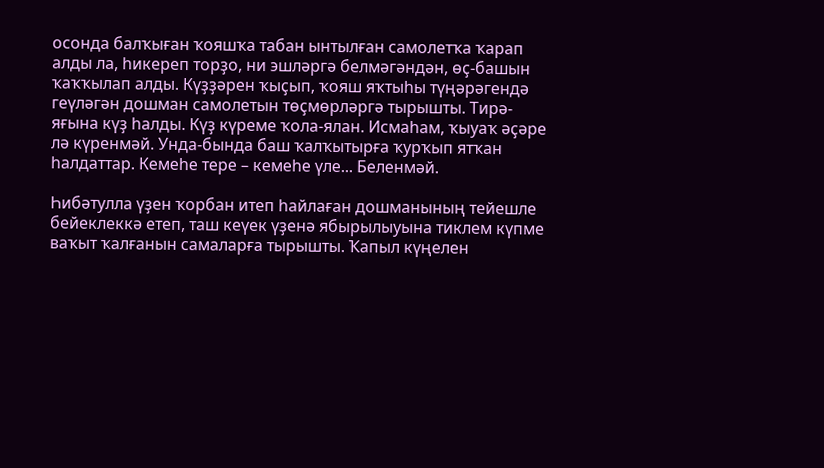осонда балҡыған ҡояшҡа табан ынтылған самолетҡа ҡарап алды ла, һикереп торҙо, ни эшләргә белмәгәндән, өҫ-башын ҡаҡҡылап алды. Күҙҙәрен ҡыҫып, ҡояш яҡтыһы түңәрәгендә геүләгән дошман самолетын төҫмөрләргә тырышты. Тирә-яғына күҙ һалды. Күҙ күреме ҡола-ялан. Исмаһам, ҡыуаҡ әҫәре лә күренмәй. Унда-бында баш ҡалҡытырға ҡурҡып ятҡан һалдаттар. Кемеһе тере – кемеһе үле... Беленмәй.

Һибәтулла үҙен ҡорбан итеп һайлаған дошманының тейешле бейеклеккә етеп, таш кеүек үҙенә ябырылыуына тиклем күпме ваҡыт ҡалғанын самаларға тырышты. Ҡапыл күңелен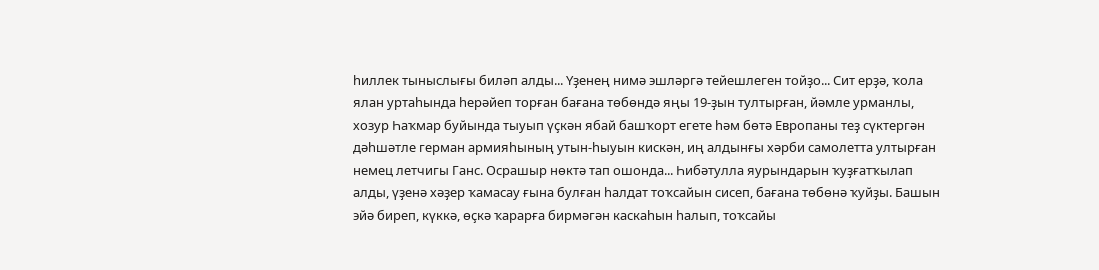һиллек тыныслығы биләп алды... Үҙенең нимә эшләргә тейешлеген тойҙо... Сит ерҙә, ҡола ялан уртаһында һерәйеп торған бағана төбөндә яңы 19-ҙын тултырған, йәмле урманлы, хозур Һаҡмар буйында тыуып үҫкән ябай башҡорт егете һәм бөтә Европаны теҙ сүктергән дәһшәтле герман армияһының утын-һыуын кискән, иң алдынғы хәрби самолетта ултырған немец летчигы Ганс. Осрашыр нөктә тап ошонда... Һибәтулла яурындарын ҡуҙғатҡылап алды, үҙенә хәҙер ҡамасау ғына булған һалдат тоҡсайын сисеп, бағана төбөнә ҡуйҙы. Башын эйә биреп, күккә, өҫкә ҡарарға бирмәгән каскаһын һалып, тоҡсайы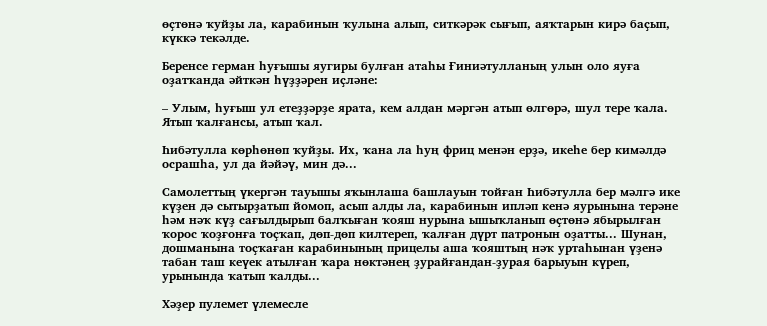өҫтөнә ҡуйҙы ла, карабинын ҡулына алып, ситкәрәк сығып, аяҡтарын кирә баҫып, күккә текәлде.

Беренсе герман һуғышы яугиры булған атаһы Ғиниәтулланың улын оло яуға оҙатҡанда әйткән һүҙҙәрен иҫләне:

– Улым, һуғыш ул етеҙҙәрҙе ярата, кем алдан мәргән атып өлгөрә, шул тере ҡала. Ятып ҡалғансы, атып ҡал.

Һибәтулла көрһөнөп ҡуйҙы. Их, ҡана ла һуң фриц менән ерҙә, икеһе бер кимәлдә осрашһа, ул да йәйәү, мин дә...

Самолеттың үкергән тауышы яҡынлаша башлауын тойған Һибәтулла бер мәлгә ике күҙен дә сытырҙатып йомоп, асып алды ла, карабинын ипләп кенә яурынына терәне һәм нәҡ күҙ сағылдырып балҡыған ҡояш нурына ышыҡланып өҫтөнә ябырылған ҡорос ҡоҙғонға тоҫҡап, дөп-дөп килтереп, ҡалған дүрт патронын оҙатты... Шунан, дошманына тоҫҡаған карабинының прицелы аша ҡояштың нәҡ уртаһынан үҙенә табан таш кеүек атылған ҡара нөктәнең ҙурайғандан-ҙурая барыуын күреп, урынында ҡатып ҡалды...

Хәҙер пулемет үлемесле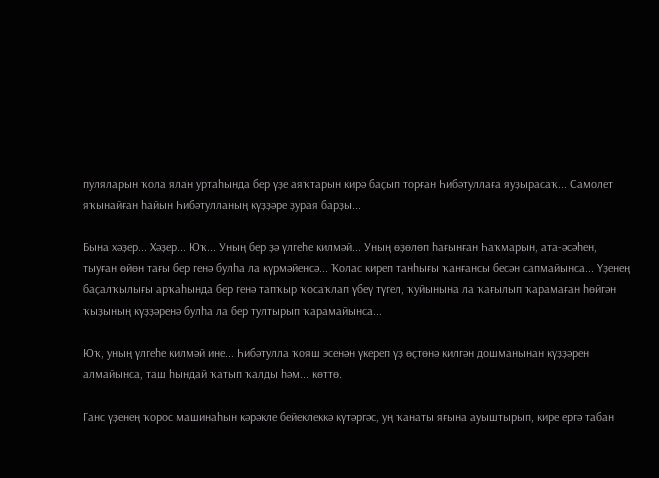пуляларын ҡола ялан уртаһында бер үҙе аяҡтарын кирә баҫып торған Һибәтуллаға яуҙырасаҡ... Самолет яҡынайған һайын Һибәтулланың күҙҙәре ҙурая барҙы...

Бына хәҙер... Хәҙер... Юҡ... Уның бер ҙә үлгеһе килмәй... Уның өҙөлөп һағынған Һаҡмарын, ата-әсәһен, тыуған өйөн тағы бер генә булһа ла күрмәйенсә... Ҡолас киреп танһығы ҡанғансы бесән сапмайынса... Үҙенең баҫалҡылығы арҡаһында бер генә тапҡыр ҡосаҡлап үбеү түгел, ҡуйынына ла ҡағылып ҡарамаған һөйгән ҡыҙының күҙҙәренә булһа ла бер тултырып ҡарамайынса...

Юҡ, уның үлгеһе килмәй ине... Һибәтулла ҡояш эсенән үкереп үҙ өҫтөнә килгән дошманынан күҙҙәрен алмайынса, таш һындай ҡатып ҡалды һәм... көттө.

Ганс үҙенең ҡорос машинаһын кәрәкле бейеклеккә күтәргәс, уң ҡанаты яғына ауыштырып, кире ергә табан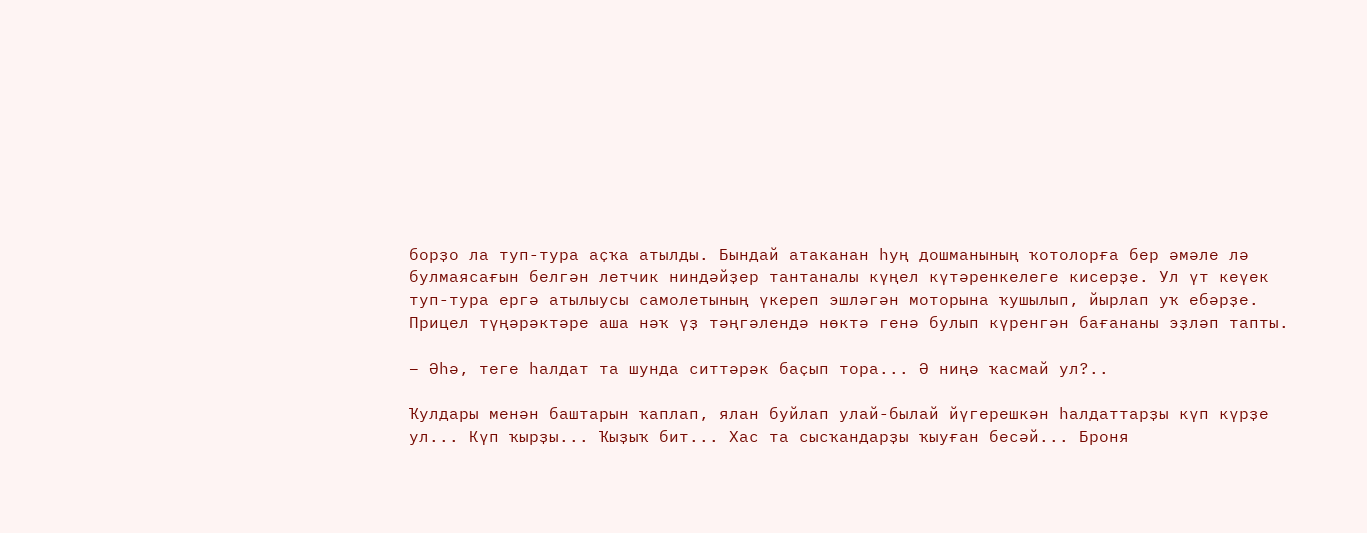борҙо ла туп-тура аҫҡа атылды. Бындай атаканан һуң дошманының ҡотолорға бер әмәле лә булмаясағын белгән летчик ниндәйҙер тантаналы күңел күтәренкелеге кисерҙе. Ул үт кеүек туп-тура ергә атылыусы самолетының үкереп эшләгән моторына ҡушылып, йырлап уҡ ебәрҙе. Прицел түңәрәктәре аша нәҡ үҙ тәңгәлендә нөктә генә булып күренгән бағананы эҙләп тапты.

– Әһә, теге һалдат та шунда ситтәрәк баҫып тора... Ә ниңә ҡасмай ул?..

Ҡулдары менән баштарын ҡаплап, ялан буйлап улай-былай йүгерешкән һалдаттарҙы күп күрҙе ул... Күп ҡырҙы... Ҡыҙыҡ бит... Хас та сысҡандарҙы ҡыуған бесәй... Броня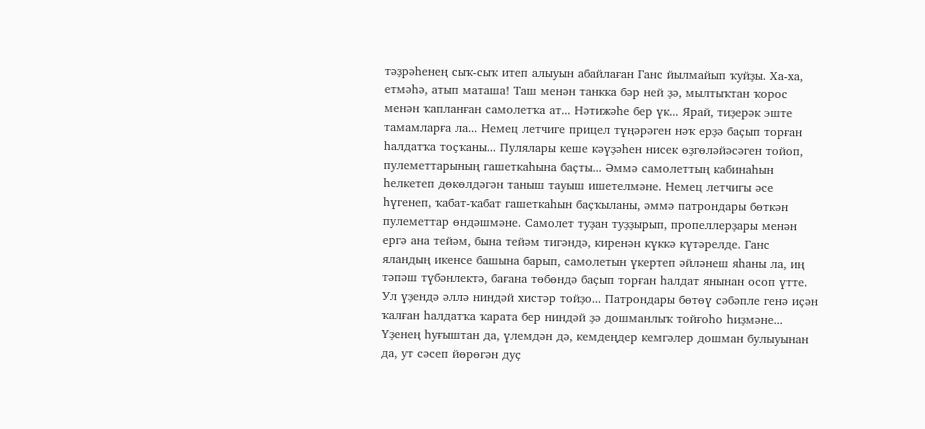тәҙрәһенең сыҡ-сыҡ итеп алыуын абайлаған Ганс йылмайып ҡуйҙы. Ха-ха, етмәһә, атып маташа! Таш менән танкка бәр ней ҙә, мылтыҡтан ҡорос менән ҡапланған самолетҡа ат... Нәтижәһе бер үк... Ярай, тиҙерәк эште тамамларға ла... Немец летчиге прицел түңәрәген нәҡ ерҙә баҫып торған һалдатҡа тоҫҡаны... Пулялары кеше кәүҙәһен нисек өҙгөләйәсәген тойоп, пулеметтарының гашеткаһына баҫты... Әммә самолеттың кабинаһын һелкетеп дөкөлдәгән таныш тауыш ишетелмәне. Немец летчигы әсе һүгенеп, ҡабат-ҡабат гашеткаһын баҫҡыланы, әммә патрондары бөткән пулеметтар өндәшмәне. Самолет туҙан туҙҙырып, пропеллерҙары менән ергә ана тейәм, бына тейәм тигәндә, киренән күккә күтәрелде. Ганс яландың икенсе башына барып, самолетын үкертеп әйләнеш яһаны ла, иң тәпәш түбәнлектә, бағана төбөндә баҫып торған һалдат янынан осоп үтте. Ул үҙендә әллә ниндәй хистәр тойҙо... Патрондары бөтөү сәбәпле генә иҫән ҡалған һалдатҡа ҡарата бер ниндәй ҙә дошманлыҡ тойғоһо һиҙмәне... Үҙенең һуғыштан да, үлемдән дә, кемдеңдер кемгәлер дошман булыуынан да, ут сәсеп йөрөгән дуҫ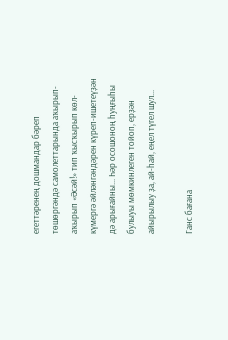егеттәренең дошмандар бәреп төшөргәндә самолеттарында аҡырып-аҡырып «Әсәй!» тип ҡысҡырып көл-күмергә әйләнгәндәрен күреп-ишетеүҙән дә арығайны... Һәр осошоноң һуңғыһы булыуы мөмкинлеген тойоп, ерҙән айырылыу ҙа, ай-һай, еңел түгел шул...

Ганс бағана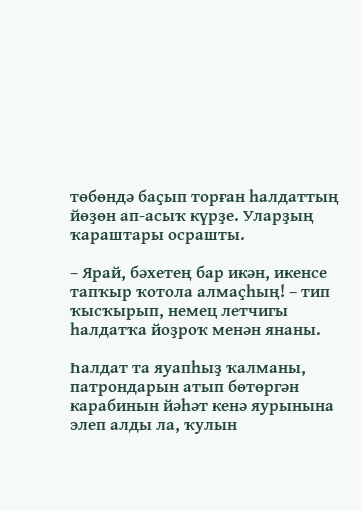төбөндә баҫып торған һалдаттың йөҙөн ап-асыҡ күрҙе. Уларҙың ҡараштары осрашты.

– Ярай, бәхетең бар икән, икенсе тапҡыр ҡотола алмаҫһың! – тип ҡысҡырып, немец летчигы һалдатҡа йоҙроҡ менән янаны.

Һалдат та яуапһыҙ ҡалманы, патрондарын атып бөтөргән карабинын йәһәт кенә яурынына элеп алды ла, ҡулын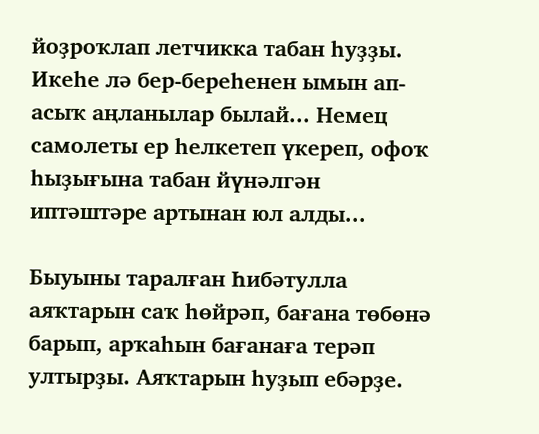йоҙроҡлап летчикка табан һуҙҙы. Икеһе лә бер-береһенен ымын ап-асыҡ аңланылар былай... Немец самолеты ер һелкетеп үкереп, офоҡ һыҙығына табан йүнәлгән иптәштәре артынан юл алды...

Быуыны таралған Һибәтулла аяҡтарын саҡ һөйрәп, бағана төбөнә барып, арҡаһын бағанаға терәп ултырҙы. Аяҡтарын һуҙып ебәрҙе.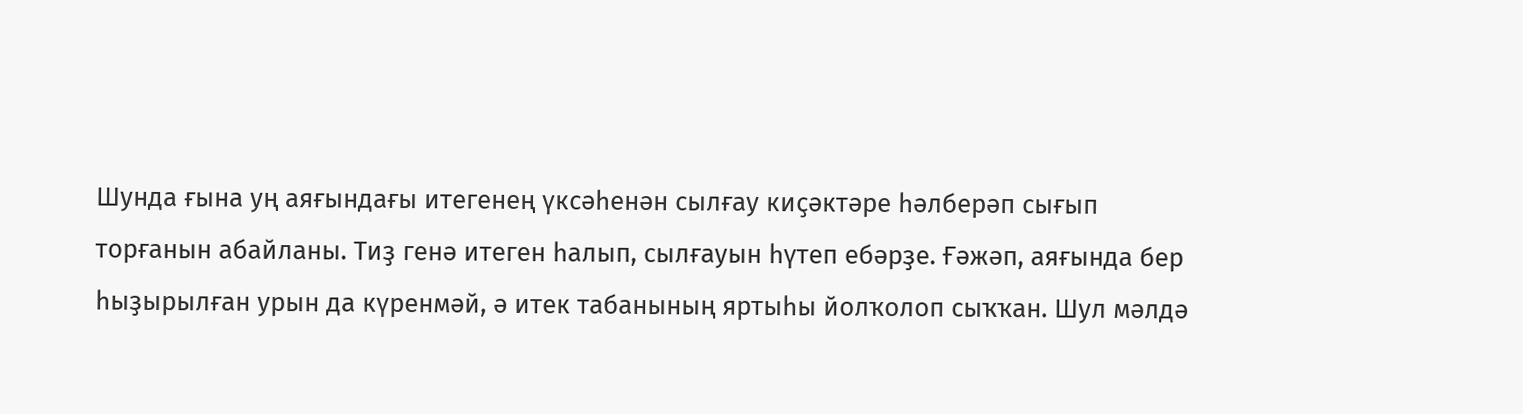Шунда ғына уң аяғындағы итегенең үксәһенән сылғау киҫәктәре һәлберәп сығып торғанын абайланы. Тиҙ генә итеген һалып, сылғауын һүтеп ебәрҙе. Ғәжәп, аяғында бер һыҙырылған урын да күренмәй, ә итек табанының яртыһы йолҡолоп сыҡҡан. Шул мәлдә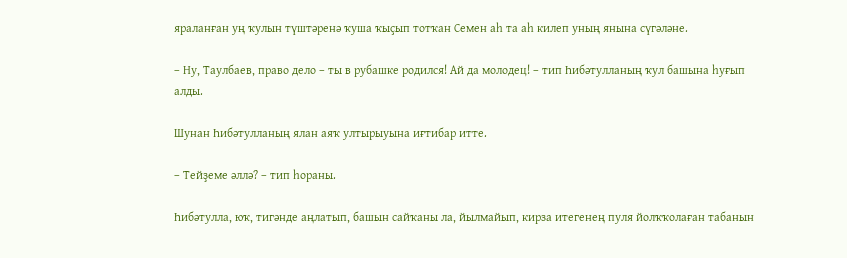яраланған уң ҡулын түштәренә ҡуша ҡыҫып тотҡан Семен аһ та аһ килеп уның янына сүгәләне.

– Ну, Таулбаев, право дело – ты в рубашке родился! Ай да молодец! – тип Һибәтулланың ҡул башына һуғып алды.

Шунан Һибәтулланың ялан аяҡ ултырыуына иғтибар итте.

– Тейҙеме әллә? – тип һораны.

Һибәтулла, юҡ, тигәнде аңлатып, башын сайҡаны ла, йылмайып, кирза итегенең пуля йолҡҡолаған табанын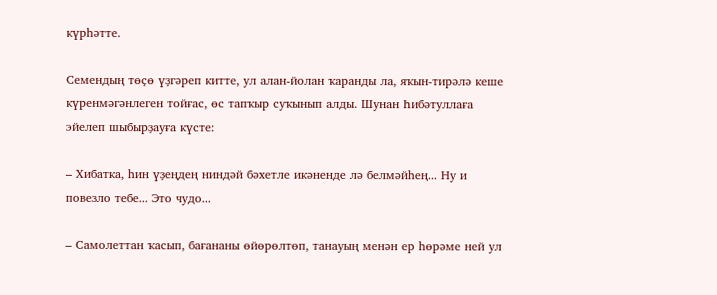күрһәтте.

Семендың төҫө үҙгәреп китте, ул алан-йолан ҡаранды ла, яҡын-тирәлә кеше күренмәгәнлеген тойғас, өс тапҡыр суҡынып алды. Шунан Һибәтуллаға эйелеп шыбырҙауға күсте:

– Хибатка, һин үҙеңдең ниндәй бәхетле икәненде лә белмәйһең... Ну и повезло тебе... Это чудо...

– Самолеттан ҡасып, бағананы өйөрөлтөп, танауың менән ер һөрәме ней ул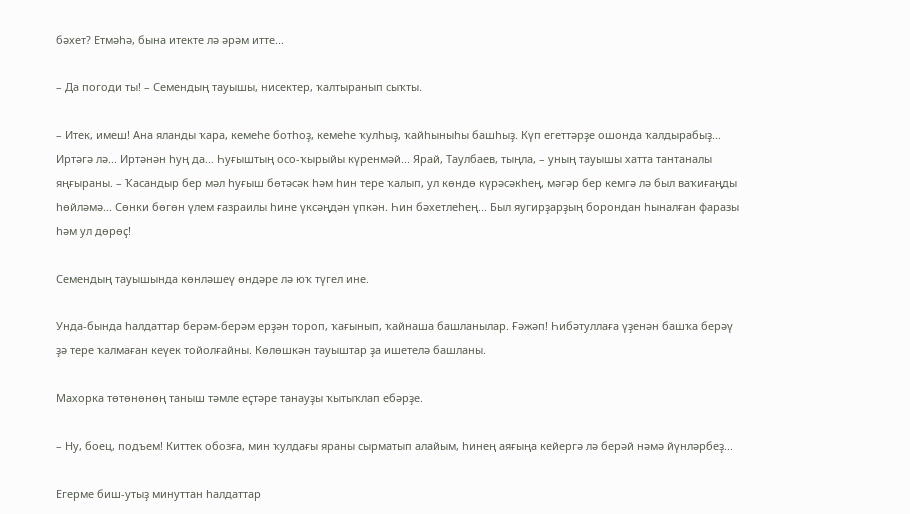бәхет? Етмәһә, бына итекте лә әрәм итте...

– Да погоди ты! – Семендың тауышы, нисектер, ҡалтыранып сыҡты.

– Итек, имеш! Ана яланды ҡара, кемеһе ботһоҙ, кемеһе ҡулһыҙ, ҡайһыныһы башһыҙ. Күп егеттәрҙе ошонда ҡалдырабыҙ... Иртәгә лә... Иртәнән һуң да... Һуғыштың осо-ҡырыйы күренмәй... Ярай, Таулбаев, тыңла, – уның тауышы хатта тантаналы яңғыраны. – Ҡасандыр бер мәл һуғыш бөтәсәк һәм һин тере ҡалып, ул көндө күрәсәкһең, мәгәр бер кемгә лә был ваҡиғаңды һөйләмә... Сөнки бөгөн үлем ғазраилы һине үксәңдән үпкән. Һин бәхетлеһең... Был яугирҙарҙың борондан һыналған фаразы һәм ул дөрөҫ!

Семендың тауышында көнләшеү өндәре лә юҡ түгел ине.

Унда-бында һалдаттар берәм-берәм ерҙән тороп, ҡағынып, ҡайнаша башланылар. Ғәжәп! Һибәтуллаға үҙенән башҡа берәү ҙә тере ҡалмаған кеүек тойолғайны. Көлөшкән тауыштар ҙа ишетелә башланы.

Махорка төтөнөнөң таныш тәмле еҫтәре танауҙы ҡытыҡлап ебәрҙе.

– Ну, боец, подъем! Киттек обозға, мин ҡулдағы яраны сырматып алайым, һинең аяғыңа кейергә лә берәй нәмә йүнләрбеҙ...

Егерме биш-утыҙ минуттан һалдаттар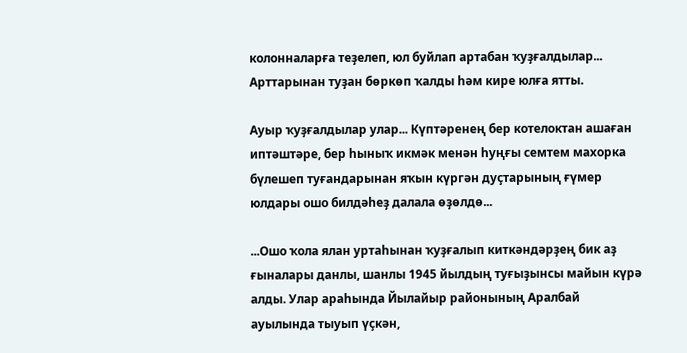колонналарға теҙелеп, юл буйлап артабан ҡуҙғалдылар... Арттарынан туҙан бөркөп ҡалды һәм кире юлға ятты.

Ауыр ҡуҙғалдылар улар... Күптәренең бер котелоктан ашаған иптәштәре, бер һыныҡ икмәк менән һуңғы семтем махорка бүлешеп туғандарынан яҡын күргән дуҫтарының ғүмер юлдары ошо билдәһеҙ далала өҙөлдө...

...Ошо ҡола ялан уртаһынан ҡуҙғалып киткәндәрҙең бик аҙ ғыналары данлы, шанлы 1945 йылдың туғыҙынсы майын күрә алды. Улар араһында Йылайыр районының Аралбай ауылында тыуып үҫкән,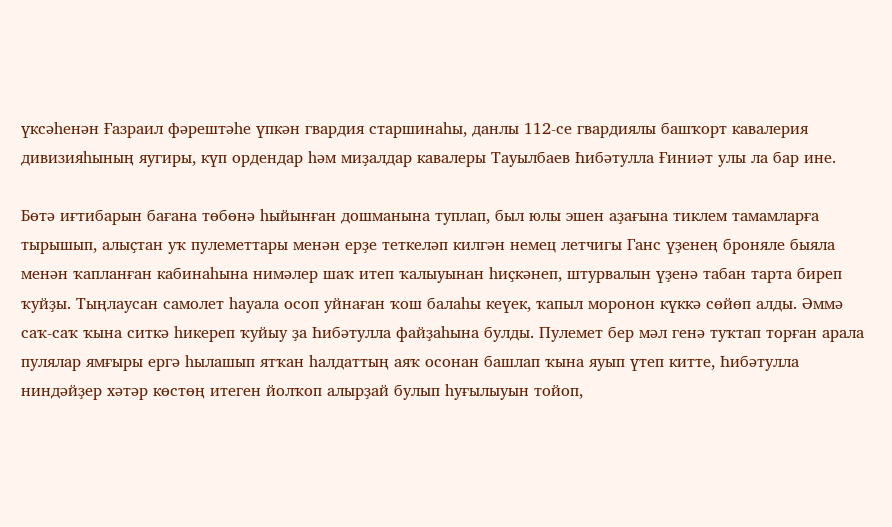үксәһенән Ғазраил фәрештәһе үпкән гвардия старшинаһы, данлы 112-се гвардиялы башҡорт кавалерия дивизияһының яугиры, күп ордендар һәм миҙалдар кавалеры Тауылбаев Һибәтулла Ғиниәт улы ла бар ине.

Бөтә иғтибарын бағана төбөнә һыйынған дошманына туплап, был юлы эшен аҙағына тиклем тамамларға тырышып, алыҫтан уҡ пулеметтары менән ерҙе теткеләп килгән немец летчигы Ганс үҙенең броняле быяла менән ҡапланған кабинаһына нимәлер шаҡ итеп ҡалыуынан һиҫкәнеп, штурвалын үҙенә табан тарта биреп ҡуйҙы. Тыңлаусан самолет һауала осоп уйнаған ҡош балаһы кеүек, ҡапыл моронон күккә сөйөп алды. Әммә саҡ-саҡ ҡына ситкә һикереп ҡуйыу ҙа Һибәтулла файҙаһына булды. Пулемет бер мәл генә туҡтап торған арала пулялар ямғыры ергә һылашып ятҡан һалдаттың аяҡ осонан башлап ҡына яуып үтеп китте, Һибәтулла ниндәйҙер хәтәр көстөң итеген йолҡоп алырҙай булып һуғылыуын тойоп,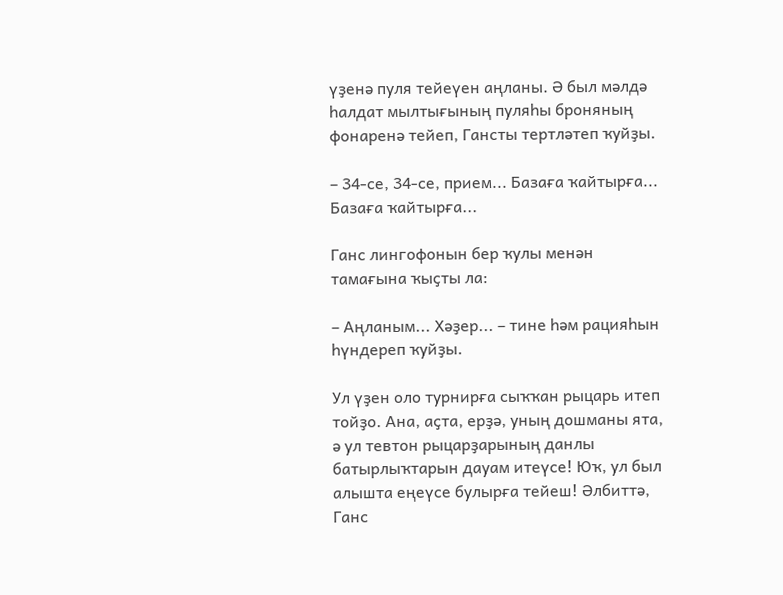үҙенә пуля тейеүен аңланы. Ә был мәлдә һалдат мылтығының пуляһы броняның фонаренә тейеп, Гансты тертләтеп ҡуйҙы.

– 34-се, 34-се, прием... Базаға ҡайтырға... Базаға ҡайтырға...

Ганс лингофонын бер ҡулы менән тамағына ҡыҫты ла:

– Аңланым... Хәҙер... – тине һәм рацияһын һүндереп ҡуйҙы.

Ул үҙен оло турнирға сыҡҡан рыцарь итеп тойҙо. Ана, аҫта, ерҙә, уның дошманы ята, ә ул тевтон рыцарҙарының данлы батырлыҡтарын дауам итеүсе! Юҡ, ул был алышта еңеүсе булырға тейеш! Әлбиттә, Ганс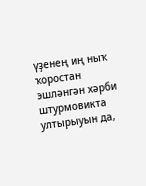үҙенең иң ныҡ ҡоростан эшләнгән хәрби штурмовикта ултырыуын да,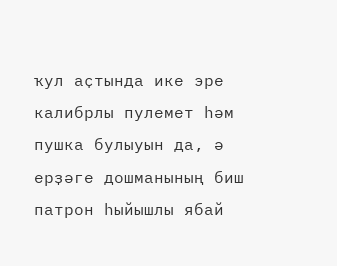ҡул аҫтында ике эре калибрлы пулемет һәм пушка булыуын да, ә ерҙәге дошманының биш патрон һыйышлы ябай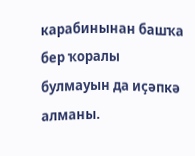карабинынан башҡа бер ҡоралы булмауын да иҫәпкә алманы.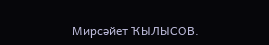Мирсәйет ҠЫЛЫСОВ.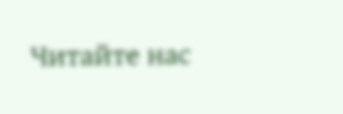Читайте нас